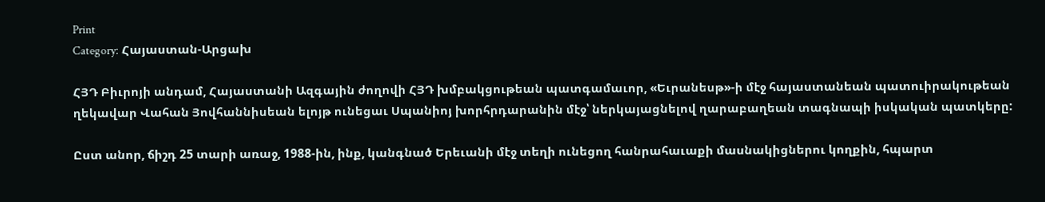Print
Category: Հայաստան-Արցախ

ՀՅԴ Բիւրոյի անդամ, Հայաստանի Ազգային ժողովի ՀՅԴ խմբակցութեան պատգամաւոր, «Եւրանեսթ»-ի մէջ հայաստանեան պատուիրակութեան ղեկավար Վահան Յովհաննիսեան ելոյթ ունեցաւ Սպանիոյ խորհրդարանին մէջ՝ ներկայացնելով ղարաբաղեան տագնապի իսկական պատկերը:

Ըստ անոր, ճիշդ 25 տարի առաջ, 1988-ին, ինք, կանգնած Երեւանի մէջ տեղի ունեցող հանրահաւաքի մասնակիցներու կողքին, հպարտ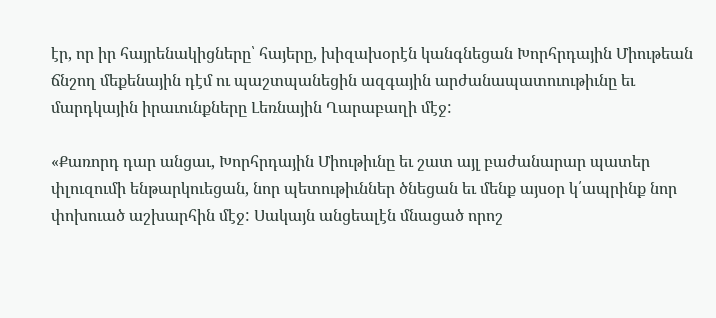էր, որ իր հայրենակիցները՝ հայերը, խիզախօրէն կանգնեցան Խորհրդային Միութեան ճնշող մեքենային դէմ ու պաշտպանեցին ազգային արժանապատուութիւնը եւ մարդկային իրաւունքները Լեռնային Ղարաբաղի մէջ:

«Քառորդ դար անցաւ, Խորհրդային Միութիւնը եւ շատ այլ բաժանարար պատեր փլուզումի ենթարկուեցան, նոր պետութիւններ ծնեցան եւ մենք այսօր կ՛ապրինք նոր փոխուած աշխարհին մէջ: Սակայն անցեալէն մնացած որոշ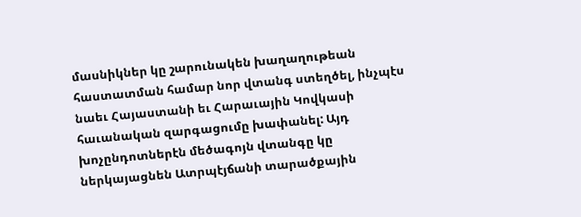մասնիկներ կը շարունակեն խաղաղութեան հաստատման համար նոր վտանգ ստեղծել, ինչպէս նաեւ Հայաստանի եւ Հարաւային Կովկասի հաւանական զարգացումը խափանել: Այդ խոչընդոտներէն մեծագոյն վտանգը կը ներկայացնեն Ատրպէյճանի տարածքային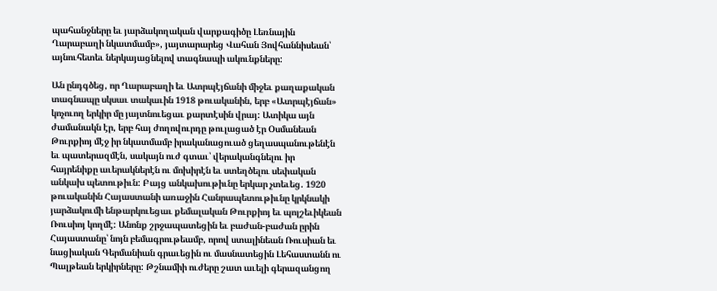պահանջները եւ յարձակողական վարքագիծը Լեռնային Ղարաբաղի նկատմամբ», յայտարարեց Վահան Յովհաննիսեան՝ այնուհետեւ ներկայացնելով տագնապի ակունքները:

Ան ընդգծեց, որ Ղարաբաղի եւ Ատրպէյճանի միջեւ քաղաքական տագնապը սկսաւ տակաւին 1918 թուականին, երբ «Ատրպէյճան» կոչուող երկիր մը յայտնուեցաւ քարտէսին վրայ: Ատիկա այն ժամանակն էր, երբ հայ ժողովուրդը թուլացած էր Օսմանեան Թուրքիոյ մէջ իր նկատմամբ իրականացուած ցեղասպանութենէն եւ պատերազմէն, սակայն ուժ գտաւ՝ վերականգնելու իր հայրենիքը աւերակներէն ու մոխիրէն եւ ստեղծելու սեփական անկախ պետութիւն: Բայց անկախութիւնը երկար չտեւեց. 1920 թուականին Հայաստանի առաջին Հանրապետութիւնը կրկնակի յարձակումի ենթարկուեցաւ քեմալական Թուրքիոյ եւ պոլշեւիկեան Ռուսիոյ կողմէ: Անոնք շրջապատեցին եւ բաժան-բաժան ըրին Հայաստանը՝ նոյն բեմագրութեամբ, որով ստալինեան Ռուսիան եւ նացիական Գերմանիան գրաւեցին ու մասնատեցին Լեհաստանն ու Պալթեան երկիրները: Թշնամիի ուժերը շատ աւելի գերազանցող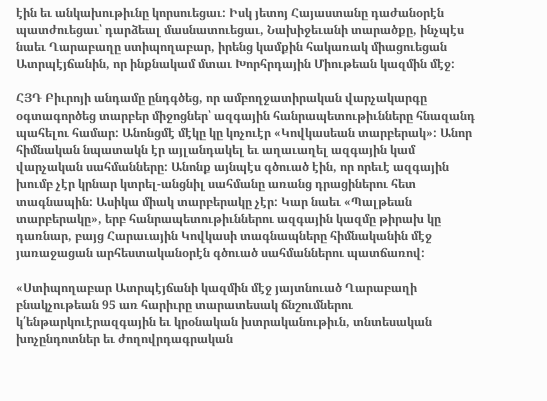էին եւ անկախութիւնը կորսուեցաւ: Իսկ յետոյ Հայաստանը դաժանօրէն պատժուեցաւ՝ դարձեալ մասնատուեցաւ, Նախիջեւանի տարածքը, ինչպէս նաեւ Ղարաբաղը ստիպողաբար, իրենց կամքին հակառակ միացուեցան Ատրպէյճանին, որ ինքնակամ մտաւ Խորհրդային Միութեան կազմին մէջ:

ՀՅԴ Բիւրոյի անդամը ընդգծեց, որ ամբողջատիրական վարչակարգը օգտագործեց տարբեր միջոցներ՝ ազգային հանրապետութիւնները հնազանդ պահելու համար: Անոնցմէ մէկը կը կոչուէր «Կովկասեան տարբերակ»: Անոր հիմնական նպատակն էր այլանդակել եւ աղաւաղել ազգային կամ վարչական սահմանները: Անոնք այնպէս գծուած էին, որ որեւէ ազգային խումբ չէր կրնար կտրել-անցնիլ սահմանը առանց դրացիներու հետ տագնապին: Ասիկա միակ տարբերակը չէր: Կար նաեւ «Պալթեան տարբերակը», երբ հանրապետութիւններու ազգային կազմը թիրախ կը դառնար, բայց Հարաւային Կովկասի տագնապները հիմնականին մէջ յառաջացան արհեստականօրէն գծուած սահմաններու պատճառով:

«Ստիպողաբար Ատրպէյճանի կազմին մէջ յայտնուած Ղարաբաղի բնակչութեան 95 առ հարիւրը տարատեսակ ճնշումներու կ՛ենթարկուէրազգային եւ կրօնական խտրականութիւն, տնտեսական խոչընդոտներ եւ ժողովրդագրական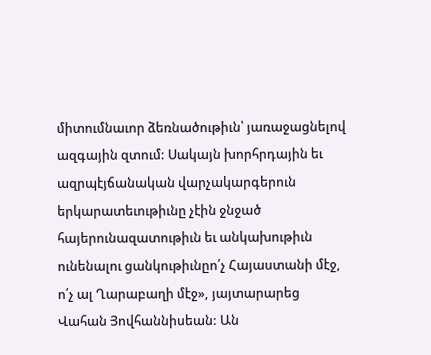միտումնաւոր ձեռնածութիւն՝ յառաջացնելով ազգային զտում: Սակայն խորհրդային եւ ազրպէյճանական վարչակարգերուն երկարատեւութիւնը չէին ջնջած հայերունազատութիւն եւ անկախութիւն ունենալու ցանկութիւնըո՛չ Հայաստանի մէջ, ո՛չ ալ Ղարաբաղի մէջ», յայտարարեց Վահան Յովհաննիսեան: Ան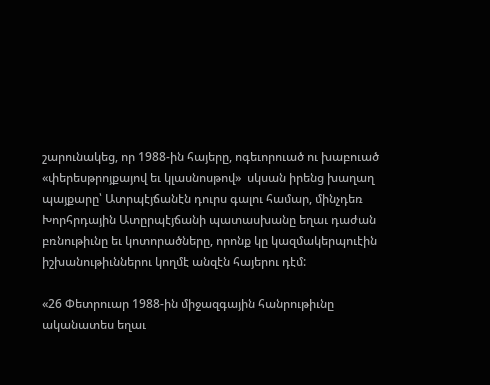շարունակեց, որ 1988-ին հայերը, ոգեւորուած ու խաբուած «փերեսթրոյքայով եւ կլասնոսթով»  սկսան իրենց խաղաղ պայքարը՝ Ատրպէյճանէն դուրս գալու համար, մինչդեռ Խորհրդային Ատըրպէյճանի պատասխանը եղաւ դաժան բռնութիւնը եւ կոտորածները, որոնք կը կազմակերպուէին իշխանութիւններու կողմէ անզէն հայերու դէմ:

«26 Փետրուար 1988-ին միջազգային հանրութիւնը ականատես եղաւ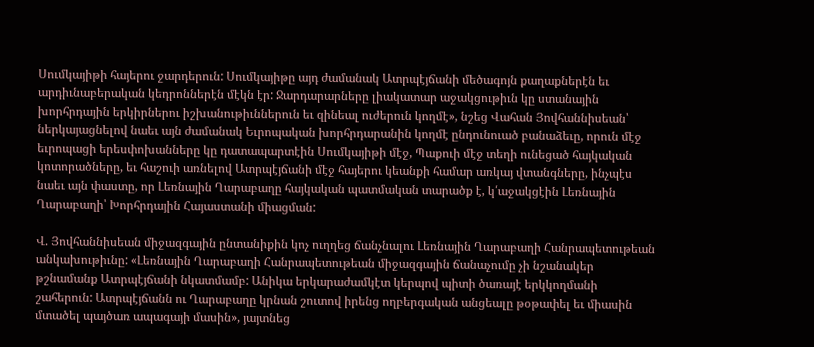Սումկայիթի հայերու ջարդերուն: Սումկայիթը այդ ժամանակ Ատրպէյճանի մեծագոյն քաղաքներէն եւ արդիւնաբերական կեդրոններէն մէկն էր: Ջարդարարները լիակատար աջակցութիւն կը ստանային խորհրդային երկիրներու իշխանութիւններուն եւ զինեալ ուժերուն կողմէ», նշեց Վահան Յովհաննիսեան՝ ներկայացնելով նաեւ այն ժամանակ Եւրոպական խորհրդարանին կողմէ ընդունուած բանաձեւը, որուն մէջ եւրոպացի երեսփոխանները կը դատապարտէին Սումկայիթի մէջ, Պաքուի մէջ տեղի ունեցած հայկական կոտորածները, եւ հաշուի առնելով Ատրպէյճանի մէջ հայերու կեանքի համար առկայ վտանգները, ինչպէս նաեւ այն փաստը, որ Լեռնային Ղարաբաղը հայկական պատմական տարածք է, կ՛աջակցէին Լեռնային Ղարաբաղի՝ Խորհրդային Հայաստանի միացման:

Վ. Յովհաննիսեան միջազգային ընտանիքին կոչ ուղղեց ճանչնալու Լեռնային Ղարաբաղի Հանրապետութեան անկախութիւնը: «Լեռնային Ղարաբաղի Հանրապետութեան միջազգային ճանաչումը չի նշանակեր թշնամանք Ատրպէյճանի նկատմամբ: Անիկա երկարաժամկէտ կերպով պիտի ծառայէ երկկողմանի շահերուն: Ատրպէյճանն ու Ղարաբաղը կրնան շուտով իրենց ողբերգական անցեալը թօթափել եւ միասին մտածել պայծառ ապագայի մասին», յայտնեց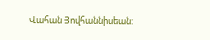Վահան Յովհաննիսեան: